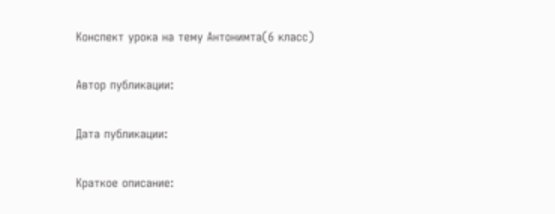Конспект урока на тему Антонимта(6 класс)

Автор публикации:

Дата публикации:

Краткое описание: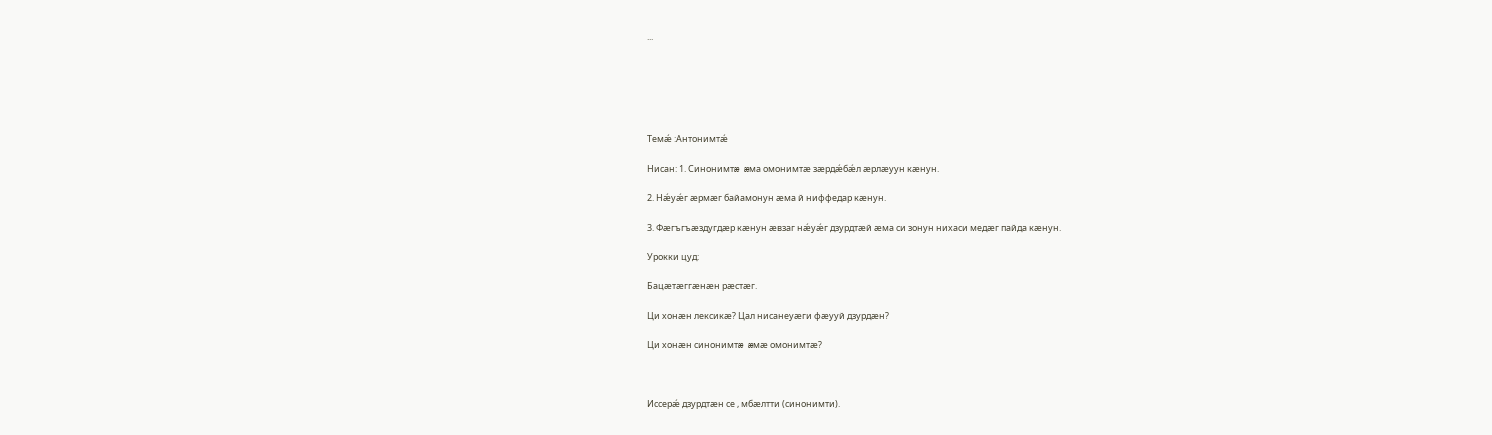...






Темǽ :Антонимтǽ

Нисан: 1. Синонимтæ æма омонимтæ зæрдǽбǽл æрлæуун кæнун.

2. Нǽуǽг æрмæг байамонун æма й ниффедар кæнун.

3. Фæгъгъæздугдæр кæнун æвзаг нǽуǽг дзурдтæй æма си зонун нихаси медæг пайда кæнун.

Урокки цуд:

Бацæтæггæнæн рæстæг.

Ци хонæн лексикæ? Цал нисанеуæги фæууй дзурдæн?

Ци хонæн синонимтæ æмæ омонимтæ?



Иссерǽ дзурдтæн се , мбæлтти (синонимти).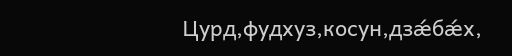Цурд,фудхуз,косун,дзǽбǽх,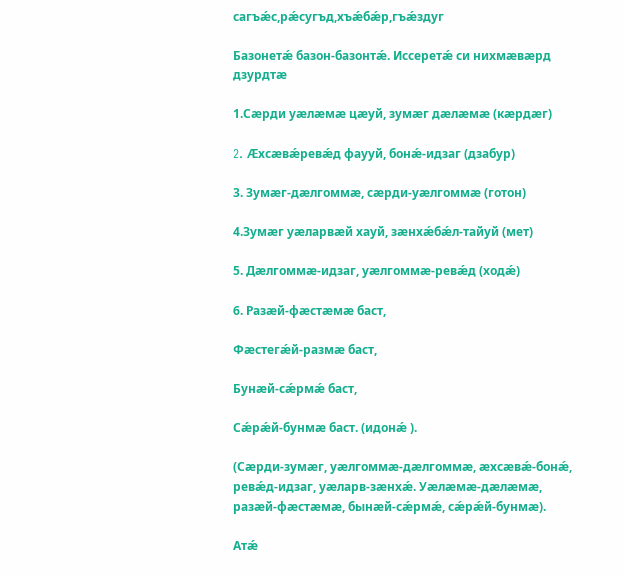сагъǽс,рǽсугъд,хъǽбǽр,гъǽздуг

Базонетǽ базон-базонтǽ. Иссеретǽ си нихмæвæрд дзурдтæ

1.Сæрди уæлæмæ цæуй, зумæг дæлæмæ (кæрдæг)

2. Æхсæвǽревǽд фаууй, бонǽ-идзаг (дзабур)

3. Зумæг-дæлгоммæ, сæрди-уæлгоммæ (готон)

4.Зумæг уæларвæй хауй, зæнхǽбǽл-тайуй (мет)

5. Дæлгоммæ-идзаг, уæлгоммæ-ревǽд (ходǽ)

6. Разæй-фæстæмæ баст,

Фæстегǽй-размæ баст,

Бунæй-сǽрмǽ баст,

Сǽрǽй-бунмæ баст. (идонǽ ).

(Сæрди-зумæг, уæлгоммæ-дæлгоммæ, æхсæвǽ-бонǽ, ревǽд-идзаг, уæларв-зæнхǽ. Уæлæмæ-дæлæмæ, разæй-фæстæмæ, бынæй-сǽрмǽ, сǽрǽй-бунмæ).

Атǽ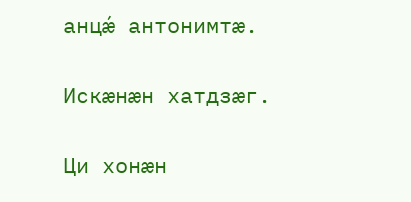анцǽ антонимтæ.

Искæнæн хатдзæг.

Ци хонæн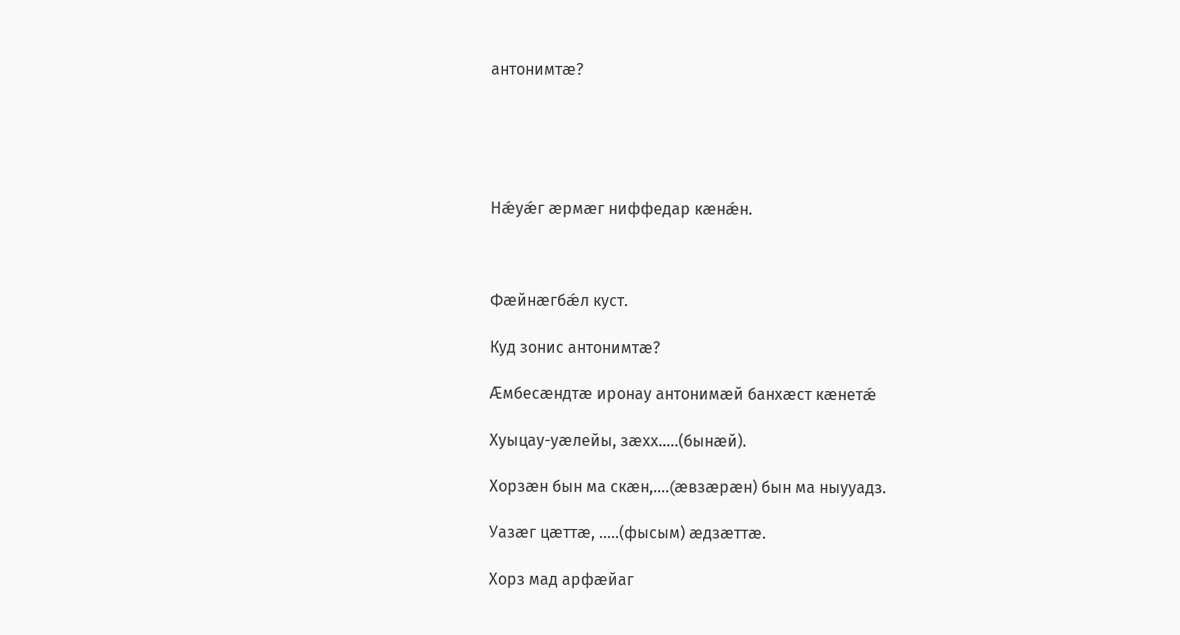антонимтæ?





Нǽуǽг æрмæг ниффедар кæнǽн.



Фæйнæгбǽл куст.

Куд зонис антонимтæ?

Æмбесæндтæ иронау антонимæй банхæст кæнетǽ

Хуыцау-уæлейы, зæхх…..(бынæй).

Хорзæн бын ма скæн,….(æвзæрæн) бын ма ныууадз.

Уазæг цæттæ, …..(фысым) æдзæттæ.

Хорз мад арфæйаг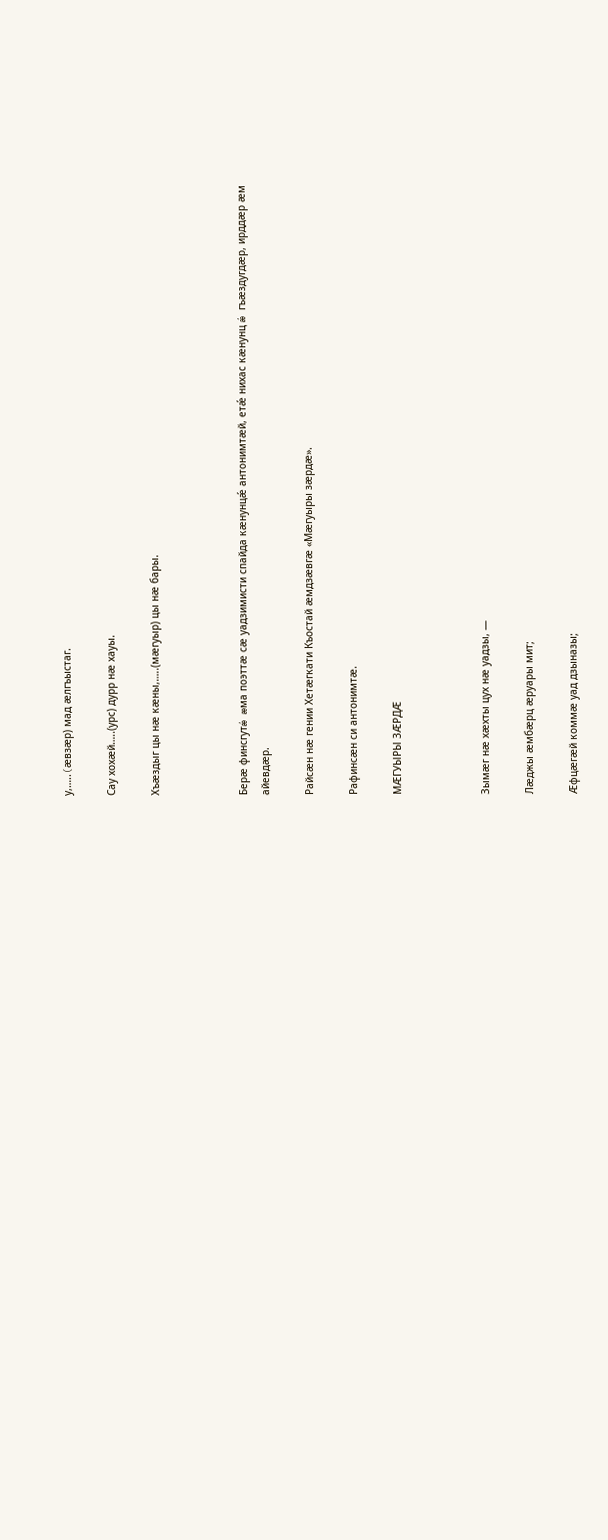у,…..(æвзæр) мад æлгъыстаг.

Сау хохæй…..(урс) дурр нæ хауы.

Хъæздыг цы нæ кæны,…..(мæгуыр) цы нæ бары.



Берæ финсгутǽ æма поэттæ сæ уадзимисти спайда кæнунцǽ антонимтæй, етǽ нихас кæнунц ǽ гъæздугдæр, ирддæр æм айевдæр.

Райсæн нæ гении Хетæгкати Къостай æмдзæвгæ «Мæгуыры зæрдæ».

Рафинсæн си антонимтæ.

МÆГУЫРЫ ЗÆРДÆ



Зымæг нæ хæхты цух нæ уадзы, —

Лæджы æмбæрц æруары мит;

Æфцæгæй коммæ уад дзыназы;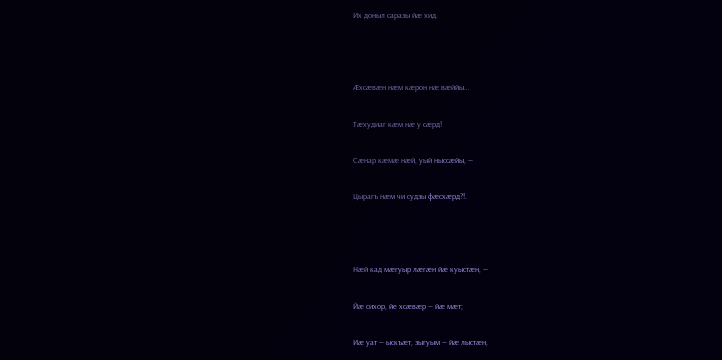Их доныл саразы йæ хид.



Æхсæвæн нæм кæрон нæ вæййы…

Тæхудиаг кæм нæ у сæрд!

Сæнар кæмæ нæй, уый ныссæйы, —

Цырагъ нæм чи судзы фæсхæрд?!.



Нæй кад мæгуыр лæгæн йæ куыстæн, —

Йæ сихор, йе хсæвæр — йæ мæт;

Иæ уат — ыскъæт, зыгуым — йæ лыстæн,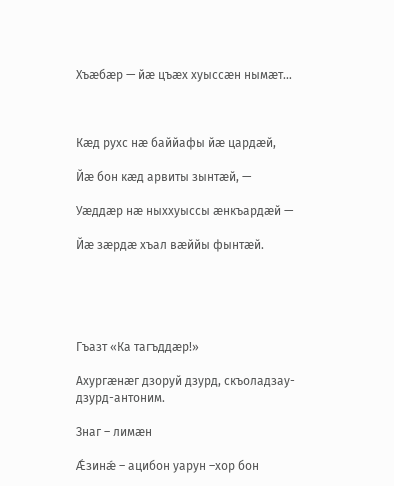Хъæбæр — йæ цъæх хуыссæн нымæт…



Кæд рухс нæ баййафы йæ цардæй,

Йæ бон кæд арвиты зынтæй, —

Уæддæр нæ ныххуыссы æнкъардæй —

Йæ зæрдæ хъал вæййы фынтæй.





Гъазт «Ка тагъддæр!»

Ахургæнæг дзоруй дзурд, скъоладзау-дзурд-антоним.

Знаг – лимæн

Ǽзинǽ – ацибон уарун –хор бон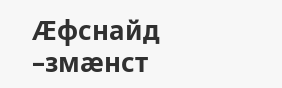Æфснайд –змæнст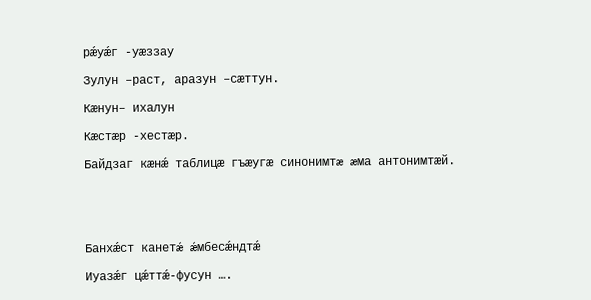рǽуǽг -уæззау

Зулун –раст, аразун –сæттун.

Кæнун– ихалун

Кæстæр -хестæр.

Байдзаг кæнǽ таблицæ гъæугæ синонимтæ æма антонимтæй.





Банхǽст канетǽ ǽмбесǽндтǽ

Иуазǽг цǽттǽ-фусун ….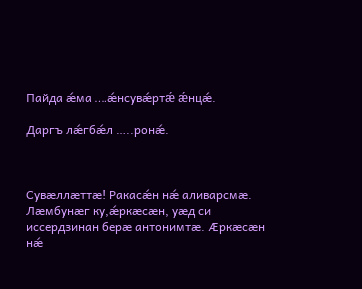Пайда ǽма ….ǽнсувǽртǽ ǽнцǽ.

Даргъ лǽгбǽл …..ронǽ.



Сувæллæттæ! Ракасǽн нǽ аливарсмæ. Лæмбунæг ку,ǽркæсæн, уæд си иссердзинан берæ антонимтæ. Æркæсæн нǽ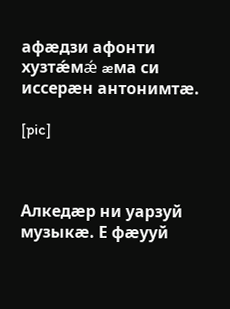афæдзи афонти хузтǽмǽ æма си иссерæн антонимтæ.

[pic]



Алкедæр ни уарзуй музыкæ. Е фæууй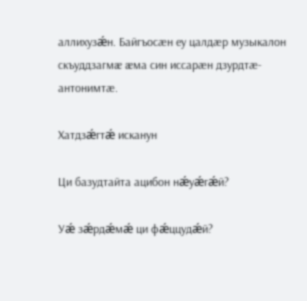аллихузǽн. Байгъосæн еу цалдæр музыкалон скъуддзагмæ æма син иссарæн дзурдтæ-антонимтæ.

Хатдзǽгтǽ исканун

Ци базудтайта ацибон нǽуǽгǽй?

Уǽ зǽрдǽмǽ ци фǽццудǽй?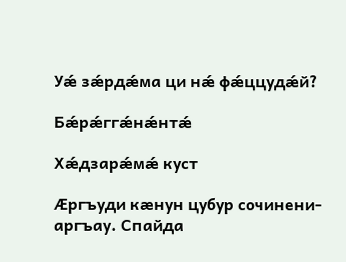Уǽ зǽрдǽма ци нǽ фǽццудǽй?

Бǽрǽггǽнǽнтǽ

Хǽдзарǽмǽ куст

Æргъуди кæнун цубур сочинени-аргъау. Спайда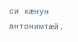си кæнун антонимтæй.